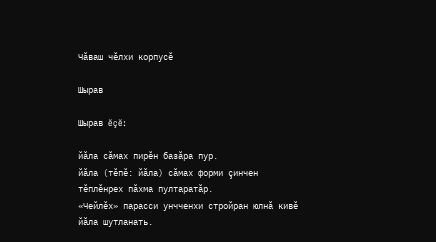Чӑваш чӗлхи корпусӗ

Шырав

Шырав ĕçĕ:

йӑла сăмах пирĕн базăра пур.
йӑла (тĕпĕ: йӑла) сăмах форми çинчен тĕплĕнрех пăхма пултаратăр.
«Чейлӗх» парасси унчченхи стройран юлнӑ кивӗ йӑла шутланать.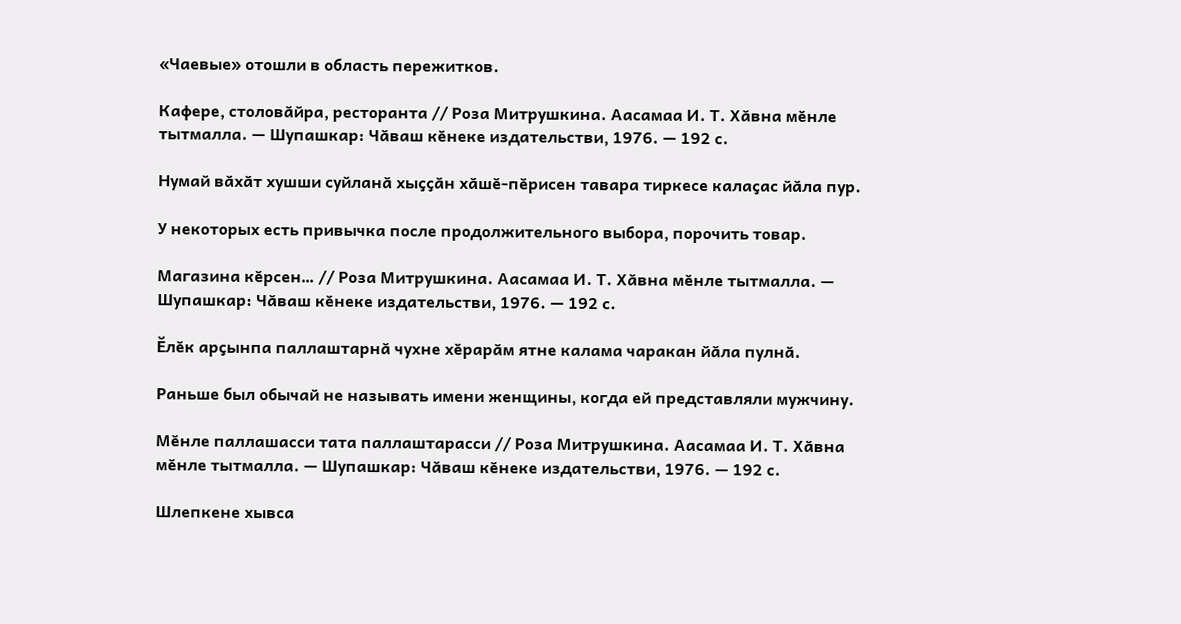«Чаевые» отошли в область пережитков.

Кафере, столовӑйра, ресторанта // Роза Митрушкина. Аасамаа И. Т. Хӑвна мӗнле тытмалла. — Шупашкар: Чӑваш кӗнеке издательстви, 1976. — 192 с.

Нумай вӑхӑт хушши суйланӑ хыҫҫӑн хӑшӗ-пӗрисен тавара тиркесе калаҫас йӑла пур.

У некоторых есть привычка после продолжительного выбора, порочить товар.

Магазина кӗрсен… // Роза Митрушкина. Аасамаа И. Т. Хӑвна мӗнле тытмалла. — Шупашкар: Чӑваш кӗнеке издательстви, 1976. — 192 с.

Ӗлӗк арҫынпа паллаштарнӑ чухне хӗрарӑм ятне калама чаракан йӑла пулнӑ.

Раньше был обычай не называть имени женщины, когда ей представляли мужчину.

Мӗнле паллашасси тата паллаштарасси // Роза Митрушкина. Аасамаа И. Т. Хӑвна мӗнле тытмалла. — Шупашкар: Чӑваш кӗнеке издательстви, 1976. — 192 с.

Шлепкене хывса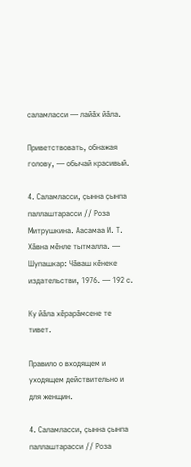саламласси — лайӑх йӑла.

Приветствовать, обнажая голову, — обычай красивый.

4. Саламласси, ҫынна ҫынпа паллаштарасси // Роза Митрушкина. Аасамаа И. Т. Хӑвна мӗнле тытмалла. — Шупашкар: Чӑваш кӗнеке издательстви, 1976. — 192 с.

Ку йӑла хӗрарӑмсене те тивет.

Правило о входящем и уходящем действительно и для женщин.

4. Саламласси, ҫынна ҫынпа паллаштарасси // Роза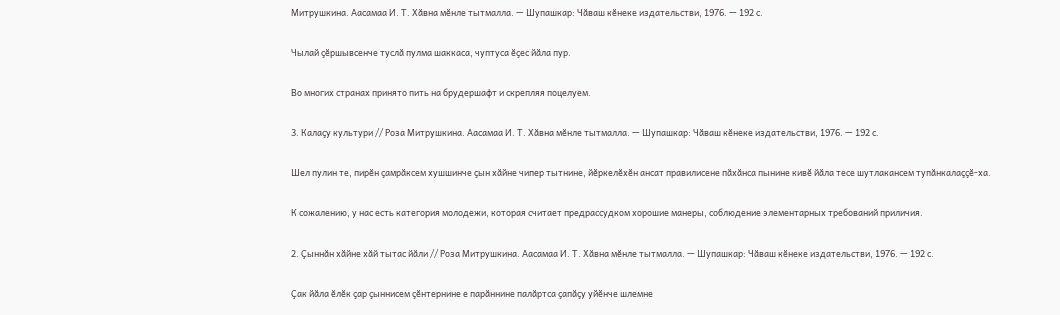Митрушкина. Аасамаа И. Т. Хӑвна мӗнле тытмалла. — Шупашкар: Чӑваш кӗнеке издательстви, 1976. — 192 с.

Чылай ҫӗршывсенче туслӑ пулма шаккаса, чуптуса ӗҫес йӑла пур.

Во многих странах принято пить на брудершафт и скрепляя поцелуем.

3. Калаҫу культури // Роза Митрушкина. Аасамаа И. Т. Хӑвна мӗнле тытмалла. — Шупашкар: Чӑваш кӗнеке издательстви, 1976. — 192 с.

Шел пулин те, пирӗн ҫамрӑксем хушшинче ҫын хӑйне чипер тытнине, йӗркелӗхӗн ансат правилисене пӑхӑнса пынине кивӗ йӑла тесе шутлакансем тупӑнкалаҫҫӗ-ха.

К сожалению, у нас есть категория молодежи, которая считает предрассудком хорошие манеры, соблюдение элементарных требований приличия.

2. Ҫыннӑн хӑйне хӑй тытас йӑли // Роза Митрушкина. Аасамаа И. Т. Хӑвна мӗнле тытмалла. — Шупашкар: Чӑваш кӗнеке издательстви, 1976. — 192 с.

Ҫак йӑла ӗлӗк ҫар ҫыннисем ҫӗнтернине е парӑннине палӑртса ҫапӑҫу уйӗнче шлемне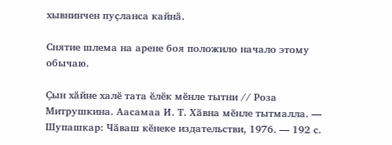хывнинчен пуҫланса кайнӑ.

Снятие шлема на арене боя положило начало этому обычаю.

Ҫын хӑйне халӗ тата ӗлӗк мӗнле тытни // Роза Митрушкина. Аасамаа И. Т. Хӑвна мӗнле тытмалла. — Шупашкар: Чӑваш кӗнеке издательстви, 1976. — 192 с.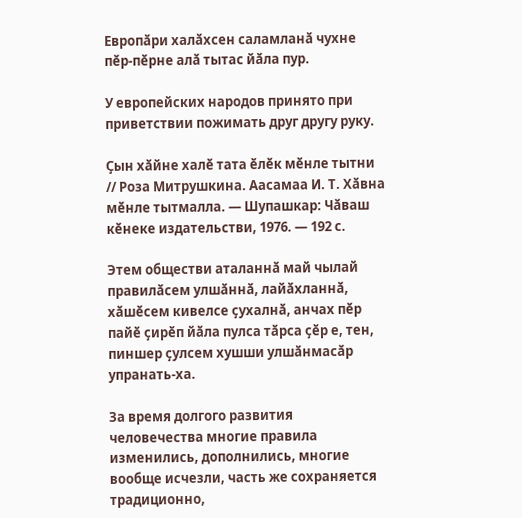Европӑри халӑхсен саламланӑ чухне пӗр-пӗрне алӑ тытас йӑла пур.

У европейских народов принято при приветствии пожимать друг другу руку.

Ҫын хӑйне халӗ тата ӗлӗк мӗнле тытни // Роза Митрушкина. Аасамаа И. Т. Хӑвна мӗнле тытмалла. — Шупашкар: Чӑваш кӗнеке издательстви, 1976. — 192 с.

Этем обществи аталаннӑ май чылай правилӑсем улшӑннӑ, лайӑхланнӑ, хӑшӗсем кивелсе ҫухалнӑ, анчах пӗр пайӗ ҫирӗп йӑла пулса тӑрса ҫӗр е, тен, пиншер ҫулсем хушши улшӑнмасӑр упранать-ха.

За время долгого развития человечества многие правила изменились, дополнились, многие вообще исчезли, часть же сохраняется традиционно,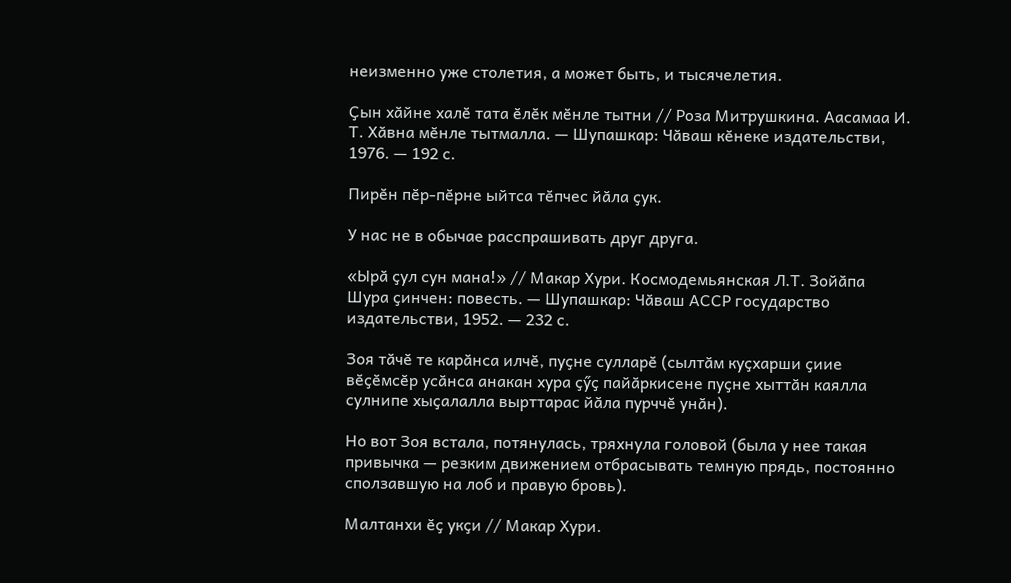неизменно уже столетия, а может быть, и тысячелетия.

Ҫын хӑйне халӗ тата ӗлӗк мӗнле тытни // Роза Митрушкина. Аасамаа И. Т. Хӑвна мӗнле тытмалла. — Шупашкар: Чӑваш кӗнеке издательстви, 1976. — 192 с.

Пирӗн пӗр-пӗрне ыйтса тӗпчес йӑла ҫук.

У нас не в обычае расспрашивать друг друга.

«Ырӑ ҫул сун мана!» // Макар Хури. Космодемьянская Л.Т. Зойӑпа Шура ҫинчен: повесть. — Шупашкар: Чӑваш АССР государство издательстви, 1952. — 232 с.

Зоя тӑчӗ те карӑнса илчӗ, пуҫне сулларӗ (сылтӑм куҫхарши ҫиие вӗҫӗмсӗр усӑнса анакан хура ҫӳҫ пайӑркисене пуҫне хыттӑн каялла сулнипе хыҫалалла вырттарас йӑла пурччӗ унӑн).

Но вот Зоя встала, потянулась, тряхнула головой (была у нее такая привычка — резким движением отбрасывать темную прядь, постоянно сползавшую на лоб и правую бровь).

Малтанхи ӗҫ укҫи // Макар Хури.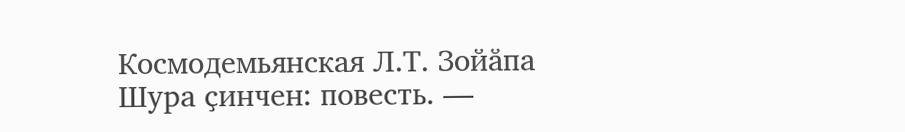Космодемьянская Л.Т. Зойӑпа Шура ҫинчен: повесть. —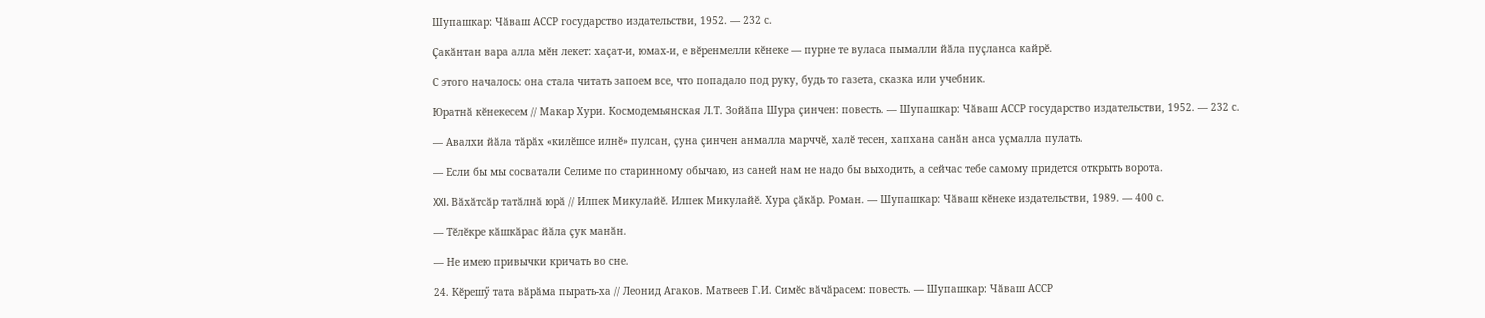Шупашкар: Чӑваш АССР государство издательстви, 1952. — 232 с.

Ҫакӑнтан вара алла мӗн лекет: хаҫат-и, юмах-и, е вӗренмелли кӗнеке — пурне те вуласа пымалли йӑла пуҫланса кайрӗ.

С этого началось: она стала читать запоем все, что попадало под руку, будь то газета, сказка или учебник.

Юратнӑ кӗнекесем // Макар Хури. Космодемьянская Л.Т. Зойӑпа Шура ҫинчен: повесть. — Шупашкар: Чӑваш АССР государство издательстви, 1952. — 232 с.

— Авалхи йӑла тӑрӑх «килӗшсе илнӗ» пулсан, ҫуна ҫинчен анмалла марччӗ, халӗ тесен, хапхана санӑн анса уҫмалла пулать.

— Если бы мы сосватали Селиме по старинному обычаю, из саней нам не надо бы выходить, а сейчас тебе самому придется открыть ворота.

XXI. Вӑхӑтсӑр татӑлнӑ юрӑ // Илпек Микулайӗ. Илпек Микулайӗ. Хура ҫӑкӑр. Роман. — Шупашкар: Чӑваш кӗнеке издательстви, 1989. — 400 с.

— Тӗлӗкре кӑшкӑрас йӑла ҫук манӑн.

— Не имею привычки кричать во сне.

24. Кӗрешӳ тата вӑрӑма пырать-ха // Леонид Агаков. Матвеев Г.И. Симӗс вӑчӑрасем: повесть. — Шупашкар: Чӑваш АССР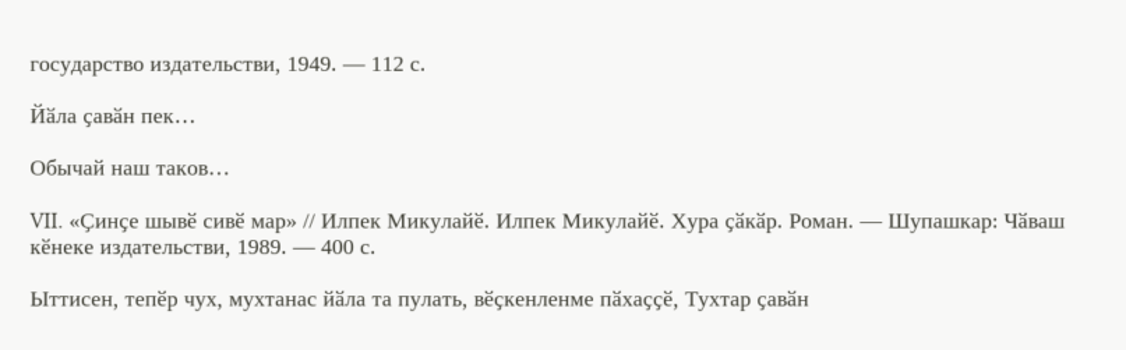государство издательстви, 1949. — 112 с.

Йӑла ҫавӑн пек…

Обычай наш таков…

VII. «Ҫинҫе шывӗ сивӗ мар» // Илпек Микулайӗ. Илпек Микулайӗ. Хура ҫӑкӑр. Роман. — Шупашкар: Чӑваш кӗнеке издательстви, 1989. — 400 с.

Ыттисен, тепӗр чух, мухтанас йӑла та пулать, вӗҫкенленме пӑхаҫҫӗ, Тухтар ҫавӑн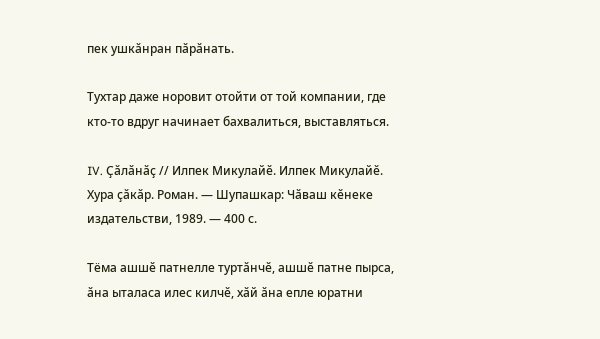пек ушкӑнран пӑрӑнать.

Тухтар даже норовит отойти от той компании, где кто-то вдруг начинает бахвалиться, выставляться.

IV. Ҫӑлӑнӑҫ // Илпек Микулайӗ. Илпек Микулайӗ. Хура ҫӑкӑр. Роман. — Шупашкар: Чӑваш кӗнеке издательстви, 1989. — 400 с.

Тёма ашшӗ патнелле туртӑнчӗ, ашшӗ патне пырса, ӑна ыталаса илес килчӗ, хӑй ӑна епле юратни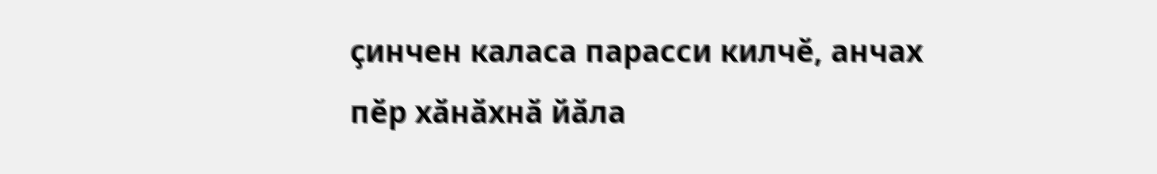ҫинчен каласа парасси килчӗ, анчах пӗр хӑнӑхнӑ йӑла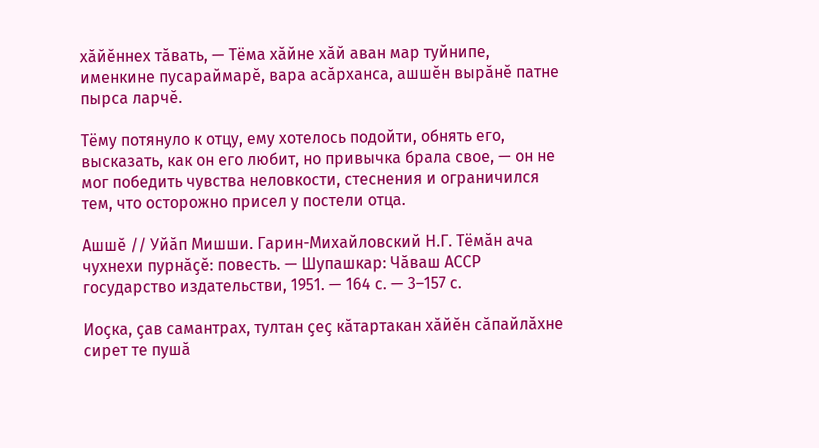хӑйӗннех тӑвать, — Тёма хӑйне хӑй аван мар туйнипе, именкине пусараймарӗ, вара асӑрханса, ашшӗн вырӑнӗ патне пырса ларчӗ.

Тёму потянуло к отцу, ему хотелось подойти, обнять его, высказать, как он его любит, но привычка брала свое, — он не мог победить чувства неловкости, стеснения и ограничился тем, что осторожно присел у постели отца.

Ашшӗ // Уйӑп Мишши. Гарин-Михайловский Н.Г. Тёмӑн ача чухнехи пурнӑҫӗ: повесть. — Шупашкар: Чӑваш АССР государство издательстви, 1951. — 164 с. — 3–157 с.

Иоҫка, ҫав самантрах, тултан ҫеҫ кӑтартакан хӑйӗн сӑпайлӑхне сирет те пушӑ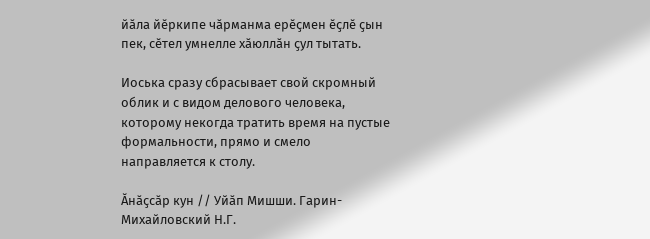йӑла йӗркипе чӑрманма ерӗҫмен ӗҫлӗ ҫын пек, сӗтел умнелле хӑюллӑн ҫул тытать.

Иоська сразу сбрасывает свой скромный облик и с видом делового человека, которому некогда тратить время на пустые формальности, прямо и смело направляется к столу.

Ӑнӑҫсӑр кун // Уйӑп Мишши. Гарин-Михайловский Н.Г.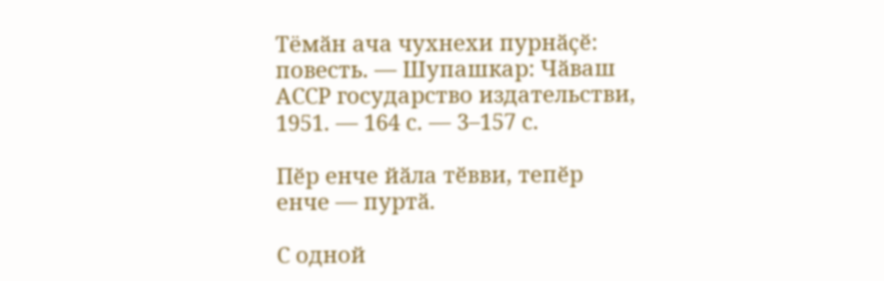Тёмӑн ача чухнехи пурнӑҫӗ: повесть. — Шупашкар: Чӑваш АССР государство издательстви, 1951. — 164 с. — 3–157 с.

Пӗр енче йӑла тӗвви, тепӗр енче — пуртӑ.

С одной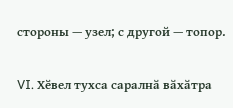стороны — узел; с другой — топор.

VI. Хӗвел тухса саралнӑ вӑхӑтра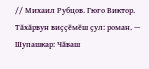// Михаил Рубцов. Гюго Виктор. Тӑхӑрвун виҫҫӗмӗш ҫул: роман. — Шупашкар: Чӑваш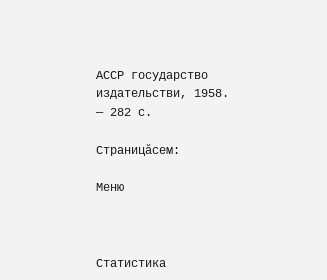АССР государство издательстви, 1958. — 282 с.

Страницăсем:

Меню



Статистика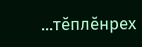...тĕплӗнрех